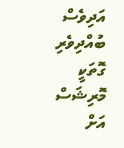އަދިވެސް ބުއްދިވެރި ގޮތަކީ މޮރިޝަސް އަށް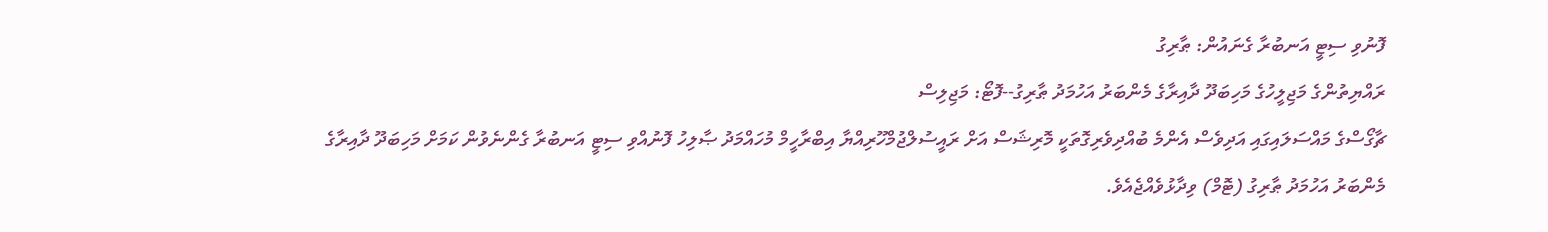ފޮނުވި ސިޓީ އަނބުރާ ގެނައުން: ޠާރިގު
ރައްޔިތުންގެ މަޖިލީހުގެ މަހިބަދޫ ދާއިރާގެ މެންބަރު އަހުމަދު ޠާރިގު--ފޮޓޯ: މަޖިލިސް
ޗާގޯސްގެ މައްސަލައިގައި އަދިވެސް އެންމެ ބުއްދިވެރިގޮތަކީ މޮރިޝަސް އަށް ރައީސުލްޖުމްހޫރިއްޔާ އިބްރާހީމް މުހައްމަދު ޞާލިހު ފޮނުއްވި ސިޓީ އަނބުރާ ގެންނެވުން ކަމަށް މަހިބަދޫ ދާއިރާގެ މެންބަރު އަހުމަދު ޠާރިގު (ޓޮމް) ވިދާޅުވެއްޖެއެވެ.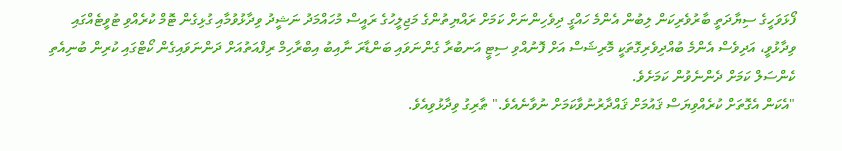ފޯޅަވަހީގެ ސިޔާދަތީ ބާރުވެރިކަން ލިބުން އެންމެ ހައްގީ ދިވެހިންނަށް ކަމަށް ރައްޔިތުންގެ މަޖިލީހުގެ ރައީސް މުހައްމަދު ނަޝީދު ވިދާޅުވުމާއި ގުޅިގެން ޓޮމް ކުރެއްވި ޓުވީޓެއްގައި ވިދާޅުވީ، އަދިވެސް އެންމެ ބުއްދިވެރިގޮތަކީ މޮރިޝަސް އަށް ފޮނުއްވި ސިޓީ އަނބުރާ ގެންނަވައި ބަންޑާރަ ނާއިބު އިބްރާހިމް ރިފްއަތުއަށް ދަންނަވައިގެން ކޯޓްގައި ކުރިން ބުނިއެތި ކެންސަލް ކަމަށް ދެންނެވުން ކަމަށެވެ.
"އެކަން އެގޮތަށް ކުރެއްވިޔަސް ޤައުމަށް ޤައްދާރުނުވާކަމަށް ނުވާނެއެވެ." ޠާރިގު ވިދާޅުވިއެވެ.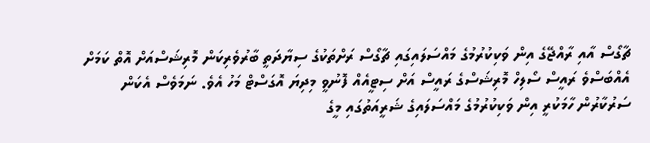ޗާގޯސް އާއި ރާއްޖޭގެ އިން ވަކިކުރުމުގެ މައްސަލައިގައި ޗާގޯސް ރަށްތަކުގެ ސިޔާދަތީ ބާރުވެރިކަން މޮރިޝަސްއަށް އޮތް ކަމަށް އެއްބަސްވެ ރައީސް ސޯލިހް މޮރިޝަސްގެ ރައީސް އަށް ސިޓީއެއް ފޮނުވީ މިދިޔަ އޮގަސްޓް މަހު އެވެ. ނަމަވެސް އެކަން ސަރުކާރުން ހާމަކުރީ އިން ވަކިކުރުމުގެ މައްސަލައިގެ ޝަރީއަތުގައި މީގެ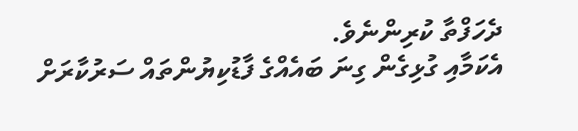ދެހަފްތާ ކުރިންނެވެ.
އެކަމާއި ގުޅިގެން ގިނަ ބައެއްގެ ފާޑުކިޔުންތައް ސަރުކާރަށް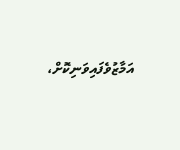އަމާޒުވެފައިވަނިކޮށް،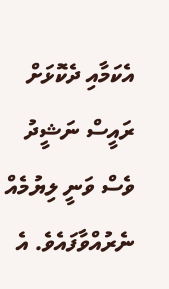އެކަމާއި ދެކޮޅަށް ރައީސް ނަޝީދު ވެސް ވަނީ ލިޔުމެއް ނެރުއްވާފައެވެ. އެ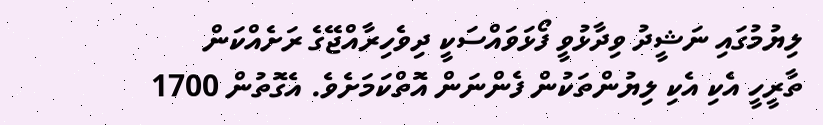ލިޔުމުގައި ނަޝީދު ވިދާޅުވީ ފޯޅަވައްސަކީ ދިވެހިރާއްޖޭގެ ރަށެއްކަން ތާރީހީ އެކި އެކި ލިޔުންތަކުން ފެންނަން އޮތްކަމަށެވެ. އެގޮތުން 1700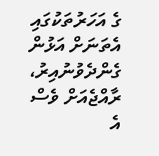ގެ އަހަރުތަކުގައި އެތަނަށް އަޅުން ގެންދެވުނުއިރު، ރާއްޖެއަށް ވެސް އެ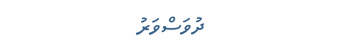ދުވަސްވަރު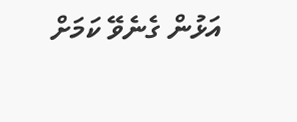އަޅުން ގެނެވޭ ކަމަށް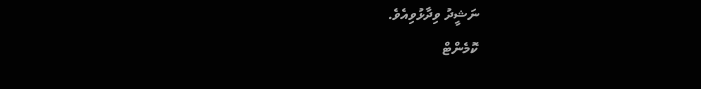ނަޝީދު ވިދާޅުވިއެވެ.
ކޮމެންޓް